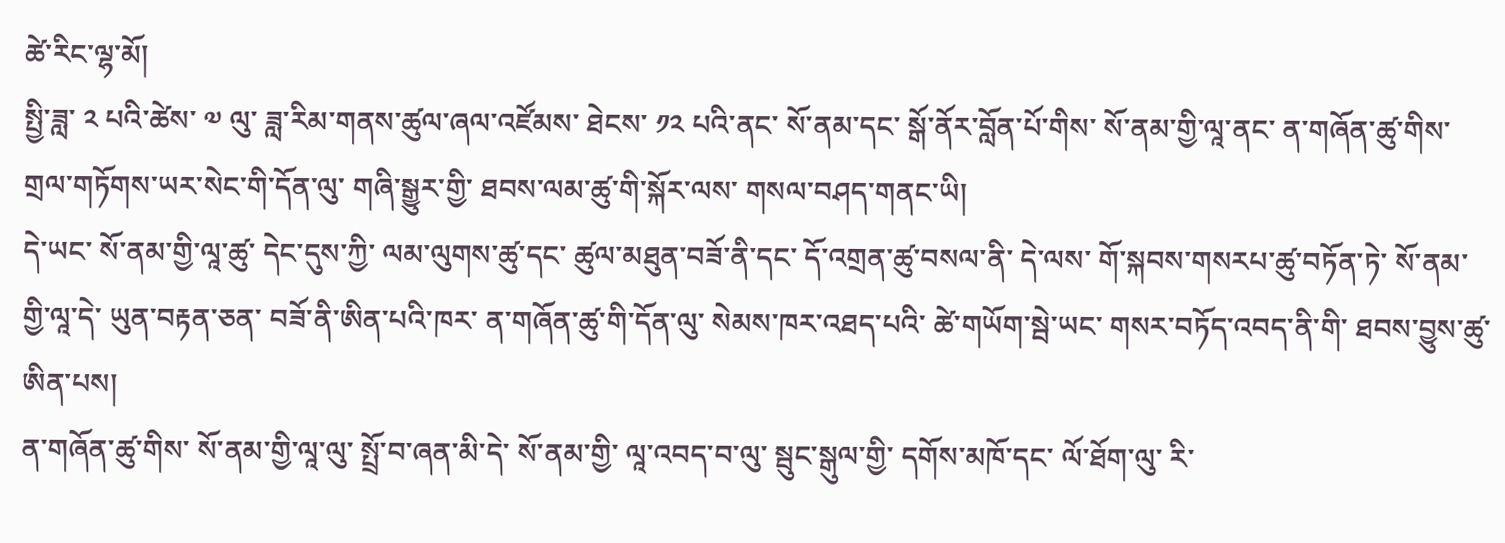ཚེ་རིང་ལྷ་མོ།
སྤྱི་ཟླ་ ༢ པའི་ཚེས་ ༧ ལུ་ ཟླ་རིམ་གནས་ཚུལ་ཞལ་འཛོམས་ ཐེངས་ ༡༢ པའི་ནང་ སོ་ནམ་དང་ སྒོ་ནོར་བློན་པོ་གིས་ སོ་ནམ་གྱི་ལཱ་ནང་ ན་གཞོན་ཚུ་གིས་ གྲལ་གཏོགས་ཡར་སེང་གི་དོན་ལུ་ གཞི་སྒྱུར་གྱི་ ཐབས་ལམ་ཚུ་གི་སྐོར་ལས་ གསལ་བཤད་གནང་ཡི།
དེ་ཡང་ སོ་ནམ་གྱི་ལཱ་ཚུ་ དེང་དུས་ཀྱི་ ལམ་ལུགས་ཚུ་དང་ ཚུལ་མཐུན་བཟོ་ནི་དང་ དོ་འགྲན་ཚུ་བསལ་ནི་ དེ་ལས་ གོ་སྐབས་གསརཔ་ཚུ་བཏོན་ཏེ་ སོ་ནམ་གྱི་ལཱ་དེ་ ཡུན་བརྟན་ཅན་ བཟོ་ནི་ཨིན་པའི་ཁར་ ན་གཞོན་ཚུ་གི་དོན་ལུ་ སེམས་ཁར་འཐད་པའི་ ཚེ་གཡོག་སྦེ་ཡང་ གསར་བཏོད་འབད་ནི་གི་ ཐབས་བྱུས་ཚུ་ཨིན་པས།
ན་གཞོན་ཚུ་གིས་ སོ་ནམ་གྱི་ལཱ་ལུ་ སྤྲོ་བ་ཞན་མི་དེ་ སོ་ནམ་གྱི་ ལཱ་འབད་བ་ལུ་ སྦུང་སྒུལ་གྱི་ དགོས་མཁོ་དང་ ལོ་ཐོག་ལུ་ རི་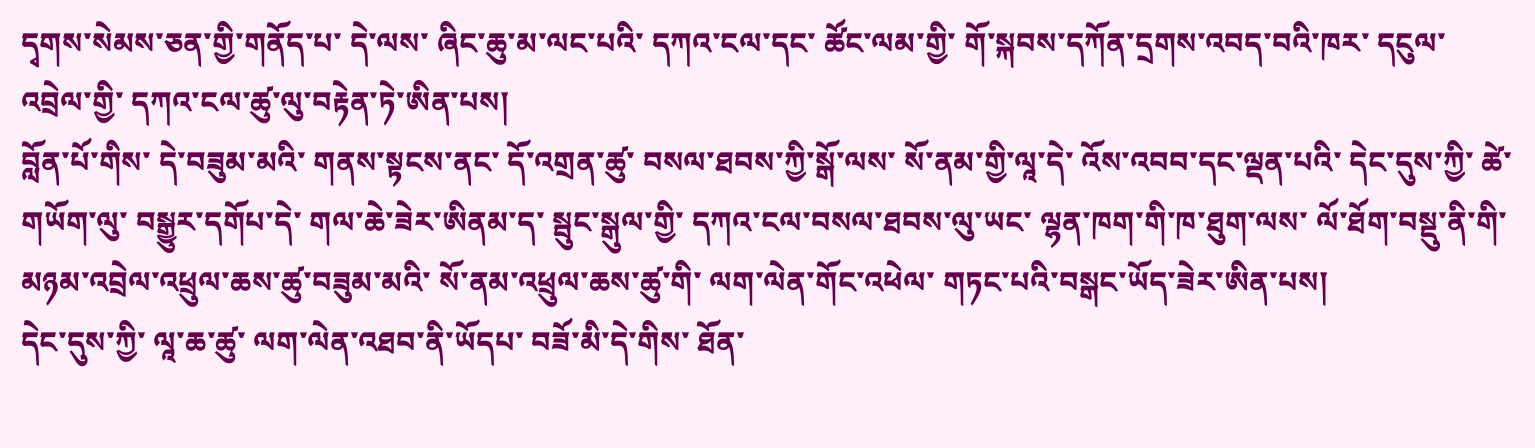དྭགས་སེམས་ཅན་གྱི་གནོད་པ་ དེ་ལས་ ཞིང་ཆུ་མ་ལང་པའི་ དཀའ་ངལ་དང་ ཚོང་ལམ་གྱི་ གོ་སྐབས་དཀོན་དྲགས་འབད་བའི་ཁར་ དངུལ་འབྲེལ་གྱི་ དཀའ་ངལ་ཚུ་ལུ་བརྟེན་ཏེ་ཨིན་པས།
བློན་པོ་གིས་ དེ་བཟུམ་མའི་ གནས་སྟངས་ནང་ དོ་འགྲན་ཚུ་ བསལ་ཐབས་ཀྱི་སྒོ་ལས་ སོ་ནམ་གྱི་ལཱ་དེ་ འོས་འབབ་དང་ལྡན་པའི་ དེང་དུས་ཀྱི་ ཚེ་གཡོག་ལུ་ བསྒྱུར་དགོཔ་དེ་ གལ་ཆེ་ཟེར་ཨིནམ་ད་ སྦུང་སྒུལ་གྱི་ དཀའ་ངལ་བསལ་ཐབས་ལུ་ཡང་ ལྷན་ཁག་གི་ཁ་ཐུག་ལས་ ལོ་ཐོག་བསྡུ་ནི་གི་ མཉམ་འབྲེལ་འཕྲུལ་ཆས་ཚུ་བཟུམ་མའི་ སོ་ནམ་འཕྲུལ་ཆས་ཚུ་གི་ ལག་ལེན་གོང་འཕེལ་ གཏང་པའི་བསྒང་ཡོད་ཟེར་ཨིན་པས།
དེང་དུས་ཀྱི་ ལཱ་ཆ་ཚུ་ ལག་ལེན་འཐབ་ནི་ཡོདཔ་ བཟོ་མི་དེ་གིས་ ཐོན་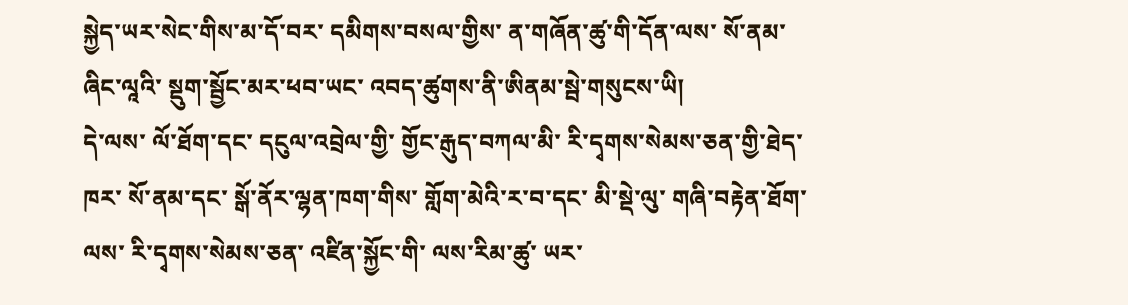སྐྱེད་ཡར་སེང་གིས་མ་དོ་བར་ དམིགས་བསལ་གྱིས་ ན་གཞོན་ཚུ་གི་དོན་ལས་ སོ་ནམ་ཞིང་ལཱའི་ སྡུག་སྦྱོང་མར་ཕབ་ཡང་ འབད་ཚུགས་ནི་ཨིནམ་སྦེ་གསུངས་ཡི།
དེ་ལས་ ལོ་ཐོག་དང་ དངུལ་འབྲེལ་གྱི་ གྱོང་རྒུད་བཀལ་མི་ རི་དྭགས་སེམས་ཅན་གྱི་ཐེད་ཁར་ སོ་ནམ་དང་ སྒོ་ནོར་ལྷན་ཁག་གིས་ གློག་མེའི་ར་བ་དང་ མི་སྡེ་ལུ་ གཞི་བརྟེན་ཐོག་ལས་ རི་དྭགས་སེམས་ཅན་ འཛིན་སྐྱོང་གི་ ལས་རིམ་ཚུ་ ཡར་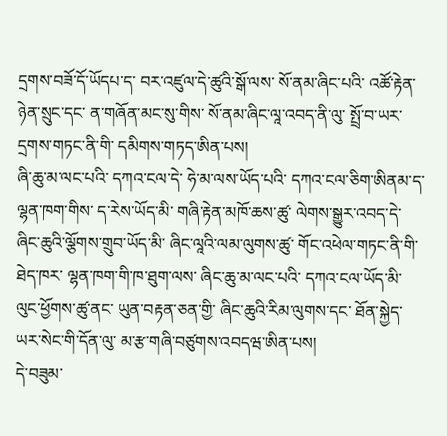དྲགས་བཟོ་དོ་ཡོདཔ་ད་ བར་འཛུལ་དེ་ཚུའི་སྒོ་ལས་ སོ་ནམ་ཞིང་པའི་ འཚོ་རྟེན་ཉེན་སྲུང་དང་ ན་གཞོན་མང་སུ་གིས་ སོ་ནམ་ཞིང་ལཱ་འབད་ནི་ལུ་ སྤྲོ་བ་ཡར་དྲགས་གཏང་ནི་གི་ དམིགས་གཏད་ཨིན་པས།
ཞི་ཆུ་མ་ལང་པའི་ དཀའ་ངལ་དེ་ ཧེ་མ་ལས་ཡོད་པའི་ དཀའ་ངལ་ཅིག་ཨིནམ་ད་ ལྷན་ཁག་གིས་ ད་རེས་ཡོད་མི་ གཞི་རྟེན་མཁོ་ཆས་ཚུ་ ལེགས་སྒྱུར་འབད་དེ་ ཞིང་ཆུའི་ལྕོགས་གྲུབ་ཡོད་མི་ ཞིང་ལཱའི་ལམ་ལུགས་ཚུ་ གོང་འཕེལ་གཏང་ནི་གི་ཐེད་ཁར་ ལྷན་ཁག་གི་ཁ་ཐུག་ལས་ ཞིང་ཆུ་མ་ལང་པའི་ དཀའ་ངལ་ཡོད་མི་ ལུང་ཕྱོགས་ཚུ་ནང་ ཡུན་བརྟན་ཅན་གྱི་ ཞིང་ཆུའི་རིམ་ལུགས་དང་ ཐོན་སྐྱེད་ཡར་སེང་གི་དོན་ལུ་ མ་རྩ་གཞི་བཙུགས་འབདཝ་ཨིན་པས།
དེ་བཟུམ་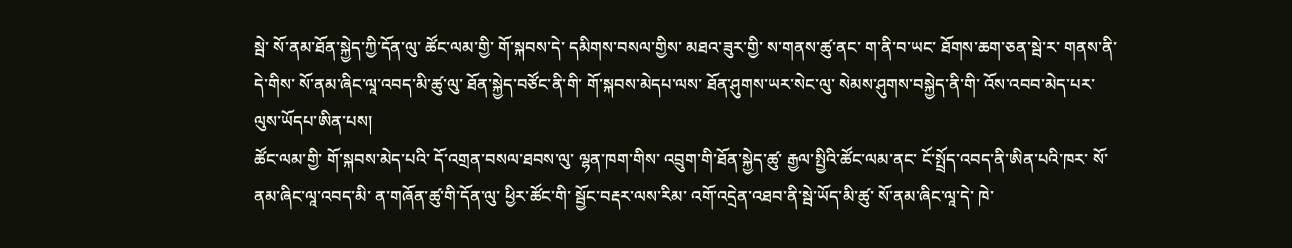སྦེ་ སོ་ནམ་ཐོན་སྐྱེད་ཀྱི་དོན་ལུ་ ཚོང་ལམ་གྱི་ གོ་སྐབས་དེ་ དམིགས་བསལ་གྱིས་ མཐའ་ཟུར་གྱི་ ས་གནས་ཚུ་ནང་ ག་ནི་བ་ཡང་ ཐོགས་ཆག་ཅན་སྦེ་ར་ གནས་ནི་དེ་གིས་ སོ་ནམ་ཞིང་ལཱ་འབད་མི་ཚུ་ལུ་ ཐོན་སྐྱེད་བཙོང་ནི་གི་ གོ་སྐབས་མེདཔ་ལས་ ཐོན་ཤུགས་ཡར་སེང་ལུ་ སེམས་ཤུགས་བསྐྱེད་ནི་གི་ འོས་འབབ་མེད་པར་ ལུས་ཡོདཔ་ཨིན་པས།
ཚོང་ལམ་གྱི་ གོ་སྐབས་མེད་པའི་ དོ་འགྲན་བསལ་ཐབས་ལུ་ ལྷན་ཁག་གིས་ འབྲུག་གི་ཐོན་སྐྱེད་ཚུ་ རྒྱལ་སྤྱིའི་ཚོང་ལམ་ནང་ ངོ་སྤྲོད་འབད་ནི་ཨིན་པའི་ཁར་ སོ་ནམ་ཞིང་ལཱ་འབད་མི་ ན་གཞོན་ཚུ་གི་དོན་ལུ་ ཕྱིར་ཚོང་གི་ སྦྱོང་བརྡར་ལས་རིམ་ འགོ་འདྲེན་འཐབ་ནི་སྦེ་ཡོད་མི་ཚུ་ སོ་ནམ་ཞིང་ལཱ་དེ་ ཁེ་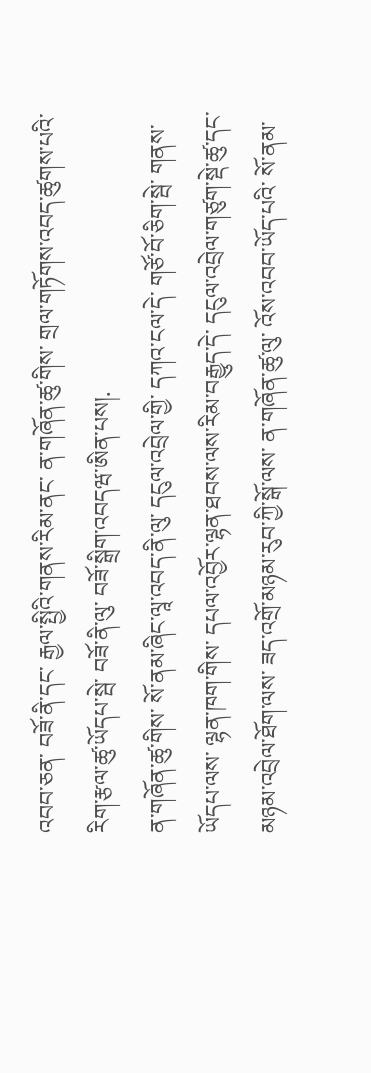འབབ་ཅན་ བཟོ་ནི་དང་ རྒྱལ་སྤྱིའི་གནས་རིམ་ནང་ ན་གཞོན་ཚུ་གིས་ གྲལ་གཏོགས་འབད་ཚུགས་པའི་ རིག་རྩལ་ཚུ་ཡོདཔ་སྦེ་ བཟོ་ནི་ལུ་ བཟོ་སྒྲིག་འབདཝ་ཨིན་པས།.
ན་གཞོན་ཚུ་གིས་ སོ་ནམ་ཞིང་ལཱ་འབད་ནི་ལུ་ དངུལ་འབྲེལ་གྱི་ དཀའ་ངལ་དེ་ གཙོ་བོ་ཅིག་སྦེ་ གནས་ཡོདཔ་ལས་ ལྷན་ཁག་གིས་ དཔལ་འབྱོར་ལྷན་ཐབས་ལས་རིམ་བརྒྱུད་དེ་ དངུལ་འབྲེལ་གཙུག་སྡེ་ཚུ་དང་ མཉམ་འབྲེལ་ཐོག་ལས་ ཟད་འགྲོ་མཉམ་རུབ་ཀྱི་སྒོ་ལས་ ན་གཞོན་ཚུ་ལུ་ འོས་འབབ་ཡོད་པའི་ སོ་ནམ་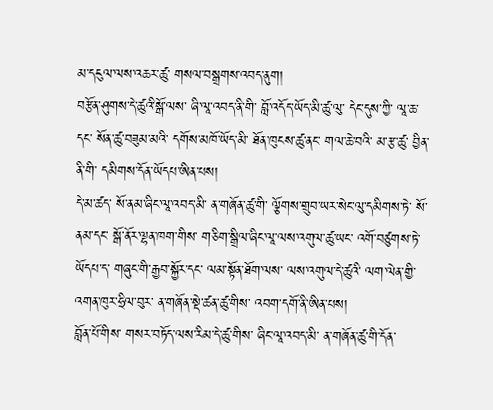མ་དངུལ་ལས་འཆར་ཚུ་ གསལ་བསྒྲགས་འབད་ནུག།
བརྩོན་ཤུགས་དེ་ཚུའི་སྒོ་ལས་ ཞི་ལཱ་འབད་ནི་གི་ བློ་འདོད་ཡོད་མི་ཚུ་ལུ་ དེང་དུས་ཀྱི་ ལཱ་ཆ་དང་ སོན་ཚུ་བཟུམ་མའི་ དགོས་མཁོ་ཡོད་མི་ ཐོན་ཁུངས་ཚུ་ནང་ གལ་ཆེ་བའི་ མ་རྩ་ཚུ་ བྱིན་ནི་གི་ དམིགས་དོན་ཡོདཔ་ཨིན་པས།
དེ་མ་ཚད་ སོ་ནམ་ཞིང་ལཱ་འབད་མི་ ན་གཞོན་ཚུ་གི་ ལྕོགས་གྲུབ་ཡར་སེང་ལུ་དམིགས་ཏེ་ སོ་ནམ་དང་ སྒོ་ནོར་ལྷན་ཁག་གིས་ གཅིག་སྒྲིལ་ཞིང་ལཱ་ལས་འགུལ་ཚུ་ཡང་ འགོ་བཙུགས་ཏེ་ཡོདཔ་ད་ གཞུང་གི་རྒྱབ་སྐྱོར་དང་ ལམ་སྟོན་ཐོག་ལས་ ལས་འགུལ་དེ་ཚུའི་ ལག་ལེན་གྱི་ འགན་ཁུར་ཧྲིལ་བུར་ ན་གཞོན་སྡེ་ཚན་ཚུ་གིས་ འབག་དགོ་ནི་ཨིན་པས།
བློན་པོ་གིས་ གསར་བཏོད་ལས་རིམ་དེ་ཚུ་གིས་ ཞིང་ལཱ་འབད་མི་ ན་གཞོན་ཚུ་གི་དོན་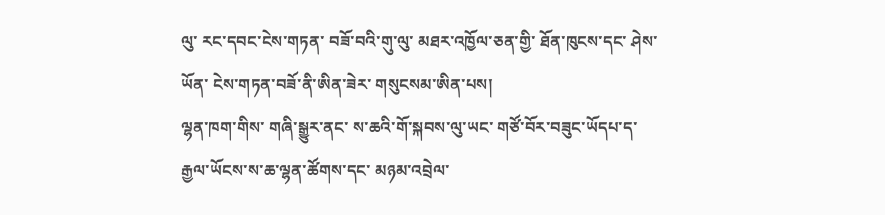ལུ་ རང་དབང་ངེས་གཏན་ བཟོ་བའི་གུ་ལུ་ མཐར་འཁྱོལ་ཅན་གྱི་ ཐོན་ཁུངས་དང་ ཤེས་ཡོན་ ངེས་གཏན་བཟོ་ནི་ཨིན་ཟེར་ གསུངསམ་ཨིན་པས།
ལྷན་ཁག་གིས་ གཞི་སྒྱུར་ནང་ ས་ཆའི་གོ་སྐབས་ལུ་ཡང་ གཙོ་བོར་བཟུང་ཡོདཔ་ད་ རྒྱལ་ཡོངས་ས་ཆ་ལྷན་ཚོགས་དང་ མཉམ་འབྲེལ་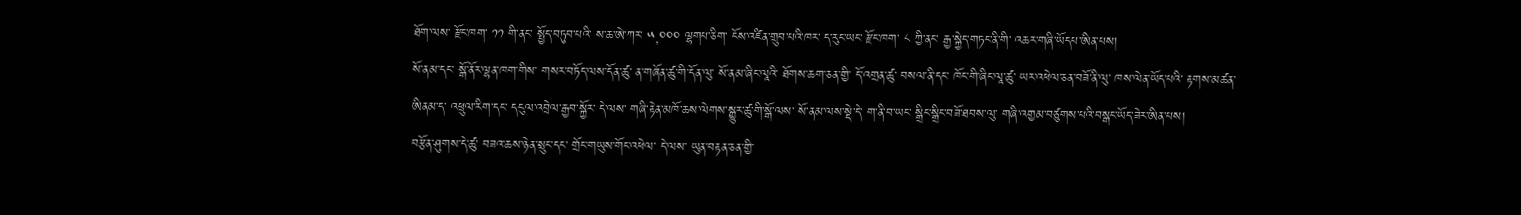ཐོག་ལས་ རྫོང་ཁག་ ༡༡ གི་ནང་ སྤྱོད་བཏུབ་པའི་ ས་ཆ་ཨེ་ཀར་ ༥,༠༠༠ ལྷགཔ་ཅིག་ ངོས་འཛིན་གྲུབ་པའི་ཁར་ ད་རུང་ཡང་ རྫོང་ཁག་ ༨ ཀྱི་ནང་ རྒྱ་སྐྱེད་གཏང་ནི་གི་ འཆར་གཞི་ཡོདཔ་ཨིན་པས།
སོ་ནམ་དང་ སྒོ་ནོར་ལྷན་ཁག་གིས་ གསར་བཏོད་ལས་དོན་ཚུ་ ན་གཞོན་ཚུ་གི་དོན་ལུ་ སོ་ནམ་ཞིང་ལཱའི་ ཐོགས་ཆག་ཅན་གྱི་ དོ་འགྲན་ཚུ་ བསལ་ནི་དང་ ཁོང་གི་ཞིང་ལཱ་ཚུ་ ཡར་འཕེལ་ཅན་བཟོ་ནི་ལུ་ ཁས་ལེན་ཡོད་པའི་ རྟགས་མཚན་ཨིནམ་ད་ འཕྲུལ་རིག་དང་ དངུལ་འབྲེལ་རྒྱབ་སྐྱོར་ དེ་ལས་ གཞི་རྟེན་མཁོ་ཆས་ལེགས་སྒྱུར་ཚུ་གི་སྒོ་ལས་ སོ་ནམ་ལས་སྡེ་དེ་ ག་ནི་བ་ཡང་ སྒྲིང་སྒྲིང་བཟོ་ཐབས་ལུ་ གཞི་འགྱམ་བཙུགས་པའི་བསྒང་ཡོད་ཟེར་ཨིན་པས།
བརྩོན་ཤུགས་དེ་ཚུ་ བཟའ་ཆས་ཉེན་སྲུང་དང་ གྲོང་གཡུས་གོང་འཕེལ་ དེ་ལས་ ཡུན་བརྟན་ཅན་གྱི་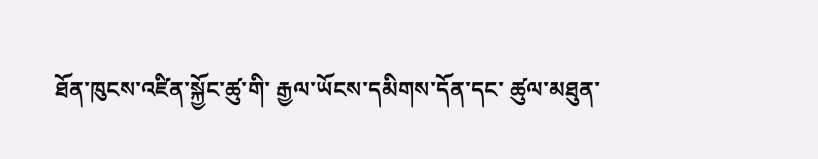ཐོན་ཁུངས་འཛིན་སྐྱོང་ཚུ་གི་ རྒྱལ་ཡོངས་དམིགས་དོན་དང་ ཚུལ་མཐུན་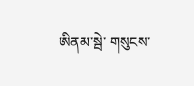ཨིནམ་སྦེ་ གསུངས་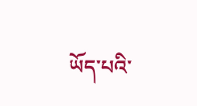ཡོད་པའི་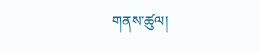གནས་ཚུལ།